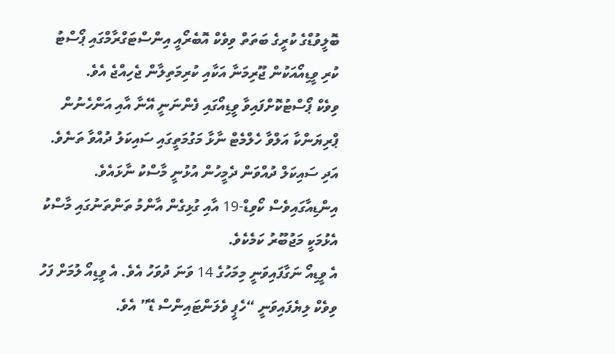ބޮލީވުޑްގެ ކުރީގެ ބަތަތް ވިވެކް އޮބެރޯއީ އިންސްޓަގްރާމްގައި ޕޯސްޓު ކުރި ވީޑިއޯއަކުން ޖޫރިމަނާ އަކާއި ކުރިމަތިލާން ޖެހިއްޖެ އެވެ.
ވިވެކް ޕޯސްޓުކޮށްފައިވާ ވީޑިއޯގައި ފެންނަނީ އޭނާ އާއި އަންހެނުން ޕްރިޔަންކާ އަލްވާ ހެލްމެޓް ނާޅާ މަގުމަތީގައި ސައިކަލު ދުއްވާ ތަނެވެ. އަދި ސައިކަލް ދުއްވަން ދެމީހުން އުޅުނީ މާސްކު ނާޅައެވެ.
އިންޑިއާގައިވެސް ކޯވިޑް-19 އާއި ގުޅިގެން އާންމު ތަންތަނުގައި މާސްކު އެޅުމަކީ މަޖުބޫރު ކަމެކެވެ.
އެ ވީޑިއޯ ނަގާފައިވަނީ މިމަހުގެ 14 ވަނަ ދުވަހު އެވެ. އެ ވީޑިއޯ ލުމަށް ފަހު ވިވެކް ލިޔެފައިވަނީ “ހެޕީ ވެލަންޓައިންސް ޑޭ” އެވެ.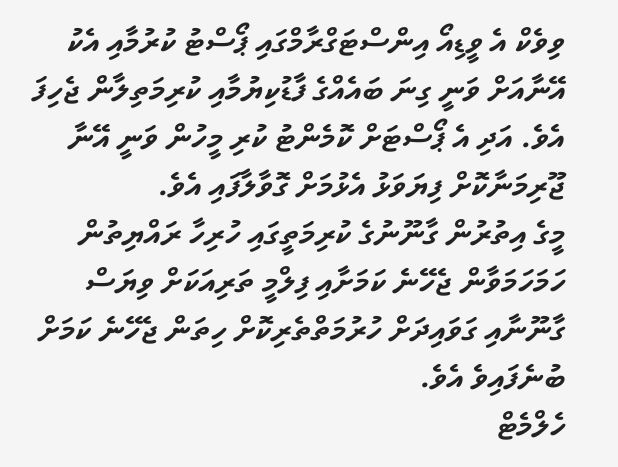ވިވެކް އެ ވީޑިއޯ އިންސްޓަގްރާމްގައި ޕޯސްޓު ކުރުމާއި އެކު އޭނާއަށް ވަނީ ގިނަ ބައެއްގެ ފާޑުކިޔުމާއި ކުރިމަތިލާން ޖެހިފަ އެވެ. އަދި އެ ޕޯސްޓަށް ކޮމެންޓު ކުރި މީހުން ވަނީ އޭނާ ޖޫރިމަނާކޮށް ފިޔަވަޅު އެޅުމަށް ގޮވާލާފައި އެވެ.
މީގެ އިތުރުން ގާނޫނުގެ ކުރިމަތީގައި ހުރިހާ ރައްޔިތުން ހަމަހަމަވާން ޖެހޭނެ ކަމަށާއި ފިލްމީ ތަރިއަކަށް ވިޔަސް ގާނޫނާއި ގަވައިދަށް ހުރުމަތްތެރިކޮށް ހިތަން ޖެހޭނެ ކަމަށް ބުނެފައިވެ އެވެ.
ހެލްމެޓް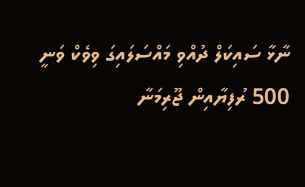ނާޅާ ސައިކަލް ދުއްވި މައްސަލައިގަ ވިވެކް ވަނީ 500 ރުފިޔާއިން ޖޫރިމަނާ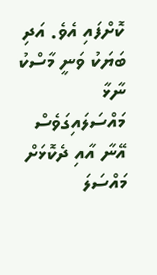ކޮށްފައި އެވެ. އަދި ބަޔަކު ވަނީ މާސްކު ނާޅާ މައްސަލައިގަވެސް އޭނާ އާއި ދެކޮޅަށް މައްސަލަ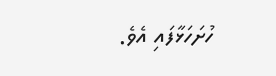ހުށަހަޅާފައި އެވެ.